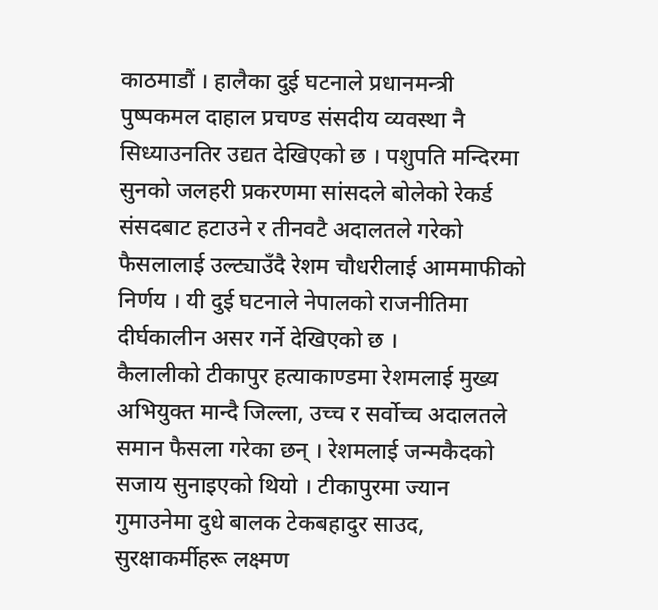काठमाडौं । हालैका दुई घटनाले प्रधानमन्त्री पुष्पकमल दाहाल प्रचण्ड संसदीय व्यवस्था नै सिध्याउनतिर उद्यत देखिएको छ । पशुपति मन्दिरमा सुनको जलहरी प्रकरणमा सांसदले बोलेको रेकर्ड संसदबाट हटाउने र तीनवटै अदालतले गरेको फैसलालाई उल्ट्याउँदै रेशम चौधरीलाई आममाफीको निर्णय । यी दुई घटनाले नेपालको राजनीतिमा दीर्घकालीन असर गर्ने देखिएको छ ।
कैलालीको टीकापुर हत्याकाण्डमा रेशमलाई मुख्य अभियुक्त मान्दै जिल्ला, उच्च र सर्वोच्च अदालतले समान फैसला गरेका छन् । रेशमलाई जन्मकैदको सजाय सुनाइएको थियो । टीकापुरमा ज्यान गुमाउनेमा दुधे बालक टेकबहादुर साउद, सुरक्षाकर्मीहरू लक्ष्मण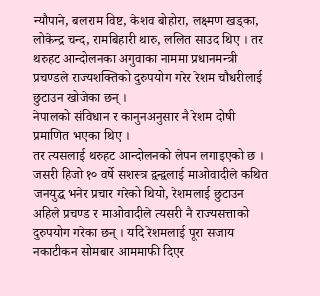न्यौपाने, बलराम विष्ट, केशव बोहोरा, लक्ष्मण खड्का, लोकेन्द्र चन्द, रामबिहारी थारु, ललित साउद थिए । तर थरुहट आन्दोलनका अगुवाका नाममा प्रधानमन्त्री प्रचण्डले राज्यशक्तिको दुरुपयोग गरेर रेशम चौधरीलाई छुटाउन खोजेका छन् ।
नेपालको संविधान र कानुनअनुसार नै रेशम दोषी प्रमाणित भएका थिए ।
तर त्यसलाई थरुहट आन्दोलनको लेपन लगाइएको छ । जसरी हिजो १० वर्षे सशस्त्र द्वन्द्वलाई माओवादीले कथित जनयुद्ध भनेर प्रचार गरेको थियो, रेशमलाई छुटाउन अहिले प्रचण्ड र माओवादीले त्यसरी नै राज्यसत्ताको दुरुपयोग गरेका छन् । यदि रेशमलाई पूरा सजाय नकाटीकन सोमबार आममाफी दिएर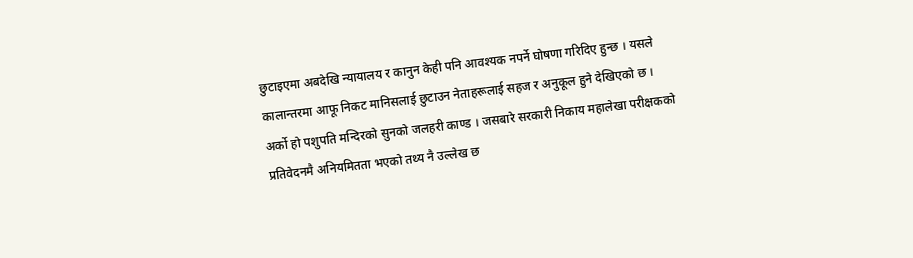छुटाइएमा अबदेखि न्यायालय र कानुन केही पनि आवश्यक नपर्ने घोषणा गरिदिए हुन्छ । यसले कालान्तरमा आफू निकट मानिसलाई छुटाउन नेताहरूलाई सहज र अनुकूल हुने देखिएको छ ।
अर्को हो पशुपति मन्दिरको सुनको जलहरी काण्ड । जसबारे सरकारी निकाय महालेखा परीक्षकको प्रतिवेदनमै अनियमितता भएको तथ्य नै उल्लेख छ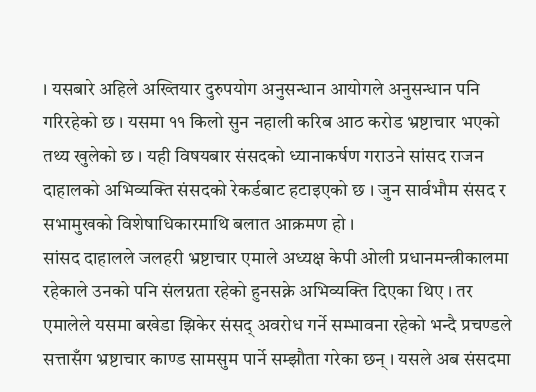। यसबारे अहिले अख्तियार दुरुपयोग अनुसन्धान आयोगले अनुसन्धान पनि गरिरहेको छ । यसमा ११ किलो सुन नहाली करिब आठ करोड भ्रष्टाचार भएको तथ्य खुलेको छ । यही विषयबार संसदको ध्यानाकर्षण गराउने सांसद राजन दाहालको अभिव्यक्ति संसदको रेकर्डबाट हटाइएको छ । जुन सार्वभौम संसद र सभामुखको विशेषाधिकारमाथि बलात आक्रमण हो ।
सांसद दाहालले जलहरी भ्रष्टाचार एमाले अध्यक्ष केपी ओली प्रधानमन्त्रीकालमा रहेकाले उनको पनि संलग्नता रहेको हुनसक्ने अभिव्यक्ति दिएका थिए । तर एमालेले यसमा बखेडा झिकेर संसद् अवरोध गर्ने सम्भावना रहेको भन्दै प्रचण्डले सत्तासँग भ्रष्टाचार काण्ड सामसुम पार्ने सम्झौता गरेका छन् । यसले अब संसदमा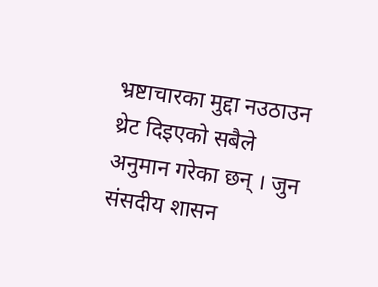भ्रष्टाचारका मुद्दा नउठाउन थ्रेट दिइएको सबैले अनुमान गरेका छन् । जुन संसदीय शासन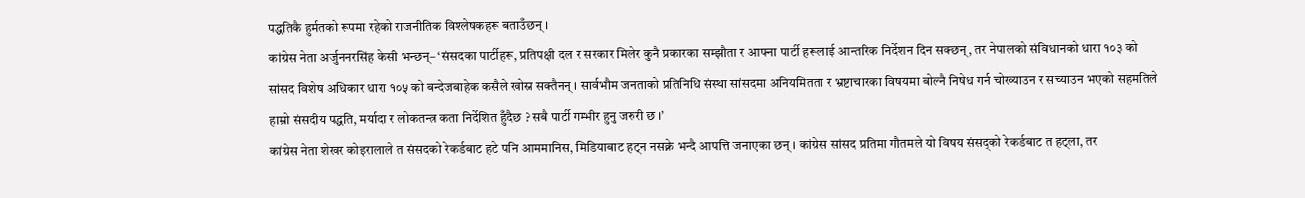पद्धतिकै हुर्मतको रूपमा रहेको राजनीतिक विश्लेषकहरू बताउँछन् ।
कांग्रेस नेता अर्जुननरसिंह केसी भन्छन्– ‘संसदका पार्टीहरू, प्रतिपक्षी दल र सरकार मिलेर कुनै प्रकारका सम्झौता र आफ्ना पार्टी हरूलाई आन्तरिक निर्देशन दिन सक्छन्, तर नेपालको संविधानको धारा १०३ को सांसद विशेष अधिकार धारा १०५ को बन्देजबाहेक कसैले खोस्न सक्तैनन् । सार्वभौम जनताको प्रतिनिधि संस्था सांसदमा अनियमितता र भ्रष्टाचारका विषयमा बोल्नै निषेध गर्न चोख्याउन र सच्याउन भएको सहमतिले हाम्रो संसदीय पद्धति, मर्यादा र लोकतन्त्र कता निर्देशित हुँदैछ ? सबै पार्टी गम्भीर हुनु जरुरी छ ।’
कांग्रेस नेता शेखर कोइरालाले त संसदको रेकर्डबाट हटे पनि आममानिस, मिडियाबाट हट्न नसक्ने भन्दै आपत्ति जनाएका छन् । कांग्रेस सांसद प्रतिमा गौतमले यो विषय संसद्को रेकर्डबाट त हट्ला, तर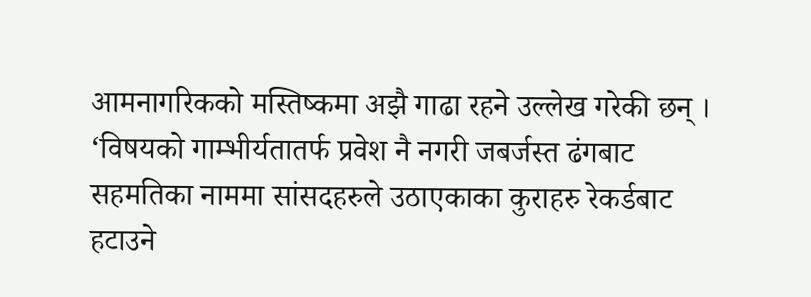आमनागरिकको मस्तिष्कमा अझै गाढा रहने उल्लेख गरेकी छन् । ‘विषयको गाम्भीर्यतातर्फ प्रवेश नै नगरी जबर्जस्त ढंगबाट सहमतिका नाममा सांसदहरुले उठाएकाका कुराहरु रेकर्डबाट हटाउने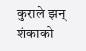कुराले झन् शंकाको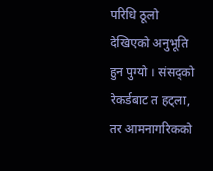परिधि ठूलो देखिएको अनुभूति हुन पुग्यो । संसद्को रेकर्डबाट त हट्ला, तर आमनागरिकको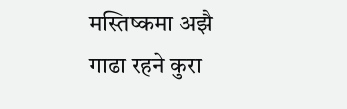मस्तिष्कमा अझै गाढा रहने कुरा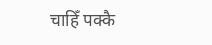चाहिँ पक्कै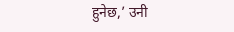हुनेछ,’ उनी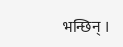भन्छिन् ।